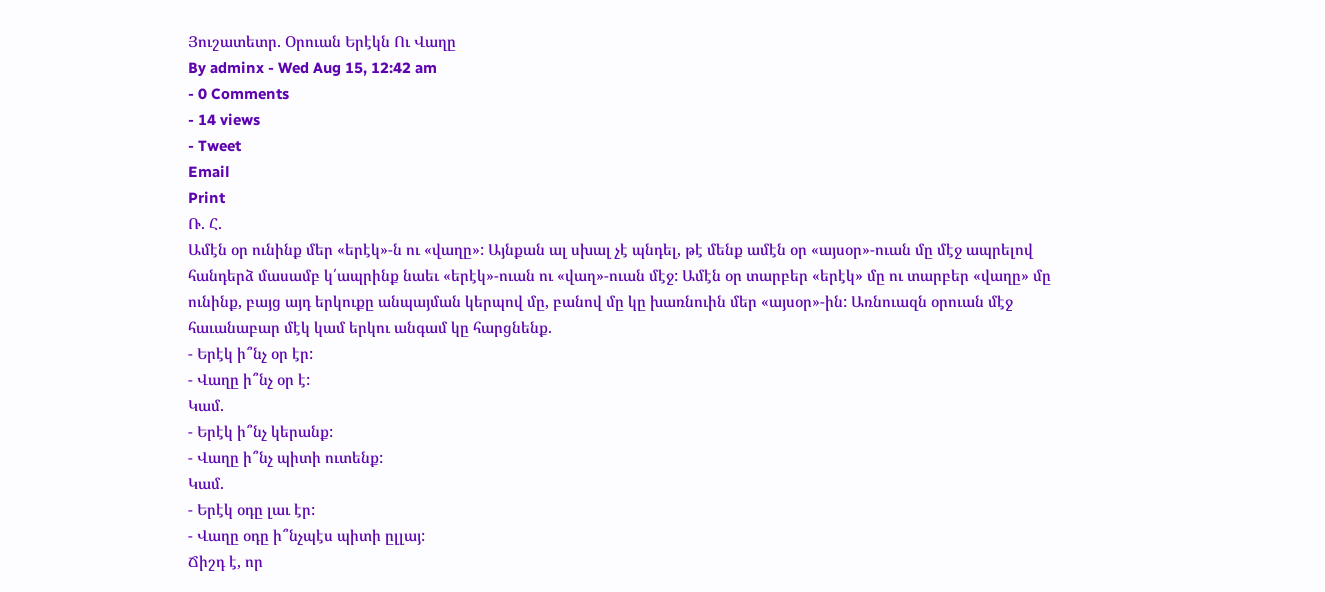Յուշատետր. Օրուան Երէկն Ու Վաղը
By adminx - Wed Aug 15, 12:42 am
- 0 Comments
- 14 views
- Tweet
Email
Print
Ռ. Հ.
Ամէն օր ունինք մեր «երէկ»-ն ու «վաղը»: Այնքան ալ սխալ չէ պնդել, թէ մենք ամէն օր «այսօր»-ուան մը մէջ ապրելով հանդերձ մասամբ կ՛ապրինք նաեւ «երէկ»-ուան ու «վաղ»-ուան մէջ: Ամէն օր տարբեր «երէկ» մը ու տարբեր «վաղը» մը ունինք, բայց այդ երկուքը անպայման կերպով մը, բանով մը կը խառնուին մեր «այսօր»-ին: Առնուազն օրուան մէջ հաւանաբար մէկ կամ երկու անգամ կը հարցնենք.
- Երէկ ի՞նչ օր էր:
- Վաղը ի՞նչ օր է:
Կամ.
- Երէկ ի՞նչ կերանք:
- Վաղը ի՞նչ պիտի ուտենք:
Կամ.
- Երէկ օդը լաւ էր:
- Վաղը օդը ի՞նչպէս պիտի ըլլայ:
Ճիշդ է, որ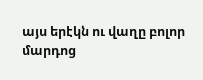այս երէկն ու վաղը բոլոր մարդոց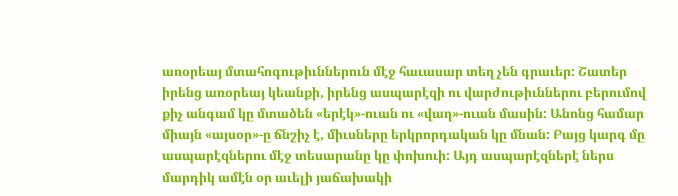առօրեայ մտահոգութիւններուն մէջ հաւասար տեղ չեն գրաւեր: Շատեր իրենց առօրեայ կեանքի, իրենց ասպարէզի ու վարժութիւններու բերումով քիչ անգամ կը մտածեն «երէկ»-ուան ու «վաղ»-ուան մասին: Անոնց համար միայն «այսօր»-ը ճնշիչ է, միւսները երկրորդական կը մնան: Բայց կարգ մը ասպարէզներու մէջ տեսարանը կը փոխուի: Այդ ասպարէզներէ ներս մարդիկ ամէն օր աւելի յաճախակի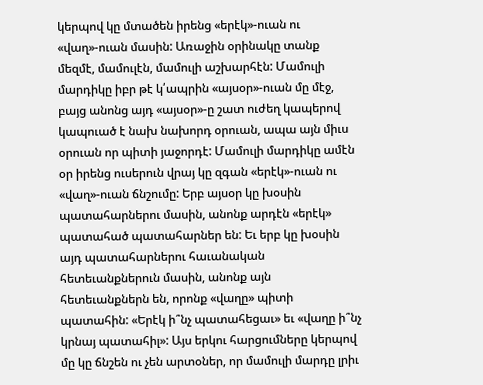կերպով կը մտածեն իրենց «երէկ»-ուան ու «վաղ»-ուան մասին: Առաջին օրինակը տանք մեզմէ, մամուլէն, մամուլի աշխարհէն: Մամուլի մարդիկը իբր թէ կ՛ապրին «այսօր»-ուան մը մէջ, բայց անոնց այդ «այսօր»-ը շատ ուժեղ կապերով կապուած է նախ նախորդ օրուան, ապա այն միւս օրուան որ պիտի յաջորդէ: Մամուլի մարդիկը ամէն օր իրենց ուսերուն վրայ կը զգան «երէկ»-ուան ու «վաղ»-ուան ճնշումը: Երբ այսօր կը խօսին պատահարներու մասին, անոնք արդէն «երէկ» պատահած պատահարներ են: Եւ երբ կը խօսին այդ պատահարներու հաւանական հետեւանքներուն մասին, անոնք այն հետեւանքներն են, որոնք «վաղը» պիտի պատահին: «Երէկ ի՞նչ պատահեցաւ» եւ «վաղը ի՞նչ կրնայ պատահիլ»: Այս երկու հարցումները կերպով մը կը ճնշեն ու չեն արտօներ, որ մամուլի մարդը լրիւ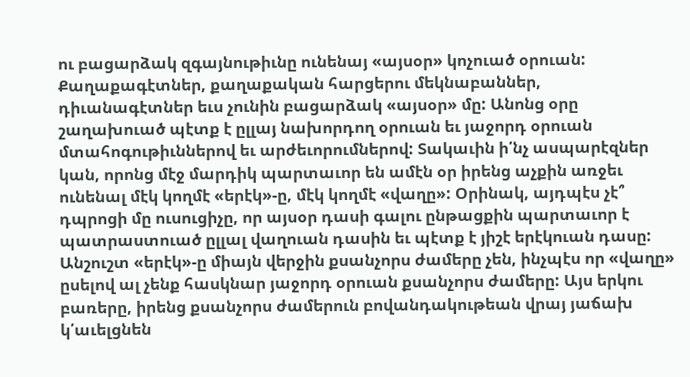ու բացարձակ զգայնութիւնը ունենայ «այսօր» կոչուած օրուան:
Քաղաքագէտներ, քաղաքական հարցերու մեկնաբաններ, դիւանագէտներ եւս չունին բացարձակ «այսօր» մը: Անոնց օրը շաղախուած պէտք է ըլլայ նախորդող օրուան եւ յաջորդ օրուան մտահոգութիւններով եւ արժեւորումներով: Տակաւին ի՛նչ ասպարէզներ կան, որոնց մէջ մարդիկ պարտաւոր են ամէն օր իրենց աչքին առջեւ ունենալ մէկ կողմէ «երէկ»-ը, մէկ կողմէ «վաղը»: Օրինակ, այդպէս չէ՞ դպրոցի մը ուսուցիչը, որ այսօր դասի գալու ընթացքին պարտաւոր է պատրաստուած ըլլալ վաղուան դասին եւ պէտք է յիշէ երէկուան դասը:
Անշուշտ «երէկ»-ը միայն վերջին քսանչորս ժամերը չեն, ինչպէս որ «վաղը» ըսելով ալ չենք հասկնար յաջորդ օրուան քսանչորս ժամերը: Այս երկու բառերը, իրենց քսանչորս ժամերուն բովանդակութեան վրայ յաճախ կ՛աւելցնեն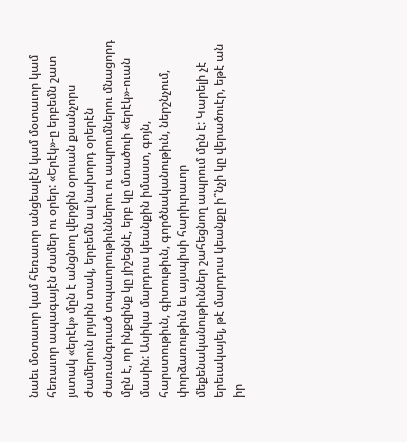նաեւ մօտաւոր կամ հեռաւոր անցեալէն կամ մօտաւոր կամ հեռաւոր ապագայէն ժամեր ու օրեր: «Երէկ»-ը երբեմն շատ յստակ «երէկ» մըն է անցնող վերջին օրուան քսանչորս ժամերուն լոյսին տակ, երբեմն ալ նախորդ օրերէն ժառանգուած տպաւորութիւններու ու ապրումներու մնացորդ մըն է, որ ինքզինք կը յիշեցնէ, երբ կը մտածուի «երէկ»-ուան մասին: Ասիկա մարդուս կեանքին իմաստ, գոյն, հարստութիւն, գիտութիւն, գործնականութիւն, ներշնչում, փորձառութիւն եւ այսպիսի հարիւրաւոր մեքենականութիւններ շահեցնող ապրում մըն է: Կարելի չէ երեւակայել, թէ մարդուս կեանքը ի՞նչի կը վերածուէր, եթէ ան իր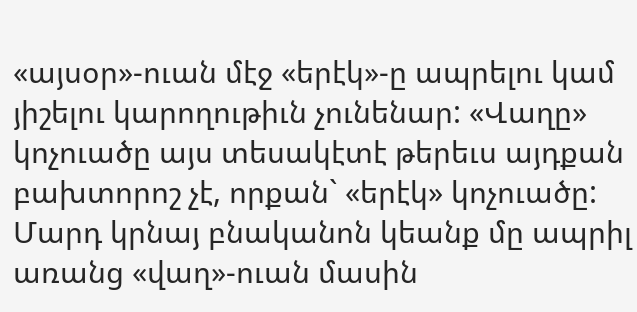«այսօր»-ուան մէջ «երէկ»-ը ապրելու կամ յիշելու կարողութիւն չունենար: «Վաղը» կոչուածը այս տեսակէտէ թերեւս այդքան բախտորոշ չէ, որքան` «երէկ» կոչուածը: Մարդ կրնայ բնականոն կեանք մը ապրիլ առանց «վաղ»-ուան մասին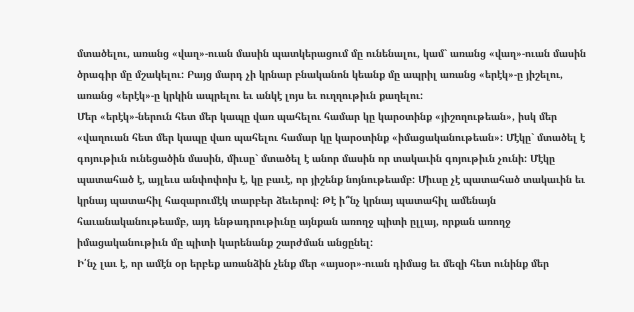մտածելու, առանց «վաղ»-ուան մասին պատկերացում մը ունենալու, կամ` առանց «վաղ»-ուան մասին ծրագիր մը մշակելու: Բայց մարդ չի կրնար բնականոն կեանք մը ապրիլ առանց «երէկ»-ը յիշելու, առանց «երէկ»-ը կրկին ապրելու եւ անկէ լոյս եւ ուղղութիւն քաղելու:
Մեր «երէկ»-ներուն հետ մեր կապը վառ պահելու համար կը կարօտինք «յիշողութեան», իսկ մեր «վաղուան հետ մեր կապը վառ պահելու համար կը կարօտինք «իմացականութեան»: Մէկը` մտածել է գոյութիւն ունեցածին մասին, միւսը` մտածել է անոր մասին որ տակաւին գոյութիւն չունի: Մէկը պատահած է, այլեւս անփոփոխ է, կը բաւէ, որ յիշենք նոյնութեամբ: Միւսը չէ պատահած տակաւին եւ կրնայ պատահիլ հազարումէկ տարբեր ձեւերով: Թէ ի՞նչ կրնայ պատահիլ ամենայն հաւանականութեամբ, այդ ենթադրութիւնը այնքան առողջ պիտի ըլլայ, որքան առողջ իմացականութիւն մը պիտի կարենանք շարժման անցընել:
Ի՛նչ լաւ է, որ ամէն օր երբեք առանձին չենք մեր «այսօր»-ուան դիմաց եւ մեզի հետ ունինք մեր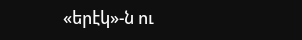«երէկ»-ն ու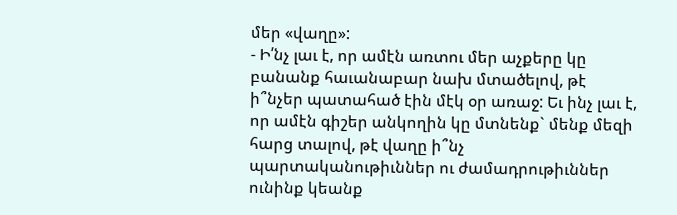մեր «վաղը»:
- Ի՛նչ լաւ է, որ ամէն առտու մեր աչքերը կը բանանք հաւանաբար նախ մտածելով, թէ ի՞նչեր պատահած էին մէկ օր առաջ: Եւ ինչ լաւ է, որ ամէն գիշեր անկողին կը մտնենք` մենք մեզի հարց տալով, թէ վաղը ի՞նչ պարտականութիւններ ու ժամադրութիւններ ունինք կեանք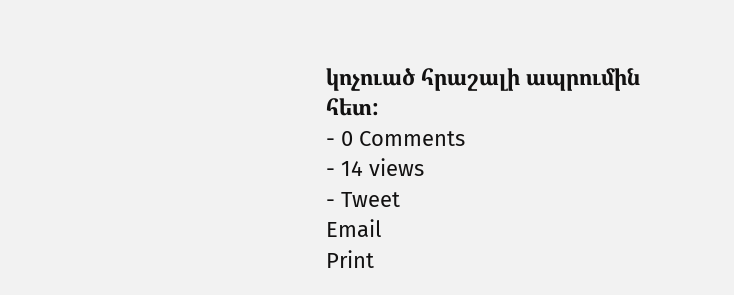կոչուած հրաշալի ապրումին հետ:
- 0 Comments
- 14 views
- Tweet
Email
Print